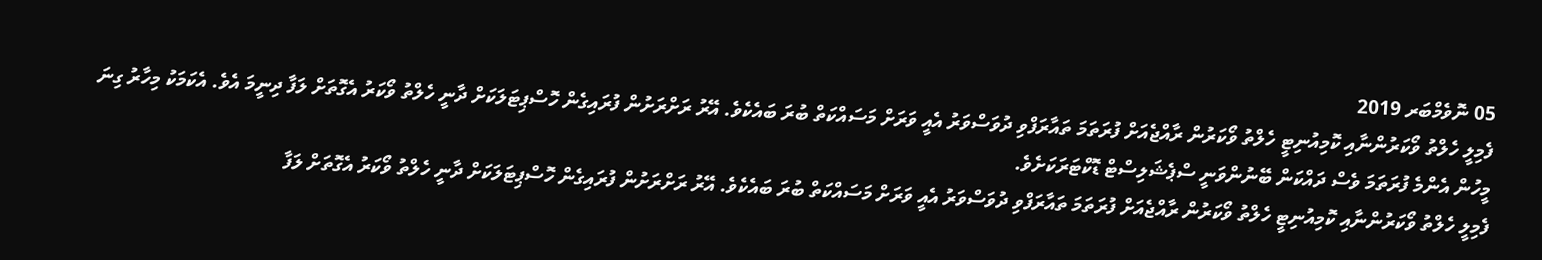05 ނޮވެމްބަރ 2019
ފެމިލީ ހެލްތު ވޯކަރުންނާއި ކޮމިއުނިޓީ ހެލްތު ވޯކަރުން ރާއްޖެއަށް ފުރަތަމަ ތައާރަފްވި ދުވަސްވަރު އެއީ ވަރަށް މަސައްކަތް ބުރަ ބައެކެވެ. އޭރު ރަށްރަށުން ފުރައިގެން ހޮސްޕިޓަލަކަށް ދާނީ ހެލްތު ވޯކަރު އެގޮތަށް ލަފާ ދިނީމަ އެވެ. އެކަމަކު މިހާރު ގިނަ މީހުން އެންމެ ފުރަތަމަ ވެސް ދައްކަން ބޭނުންވަނީ ސްޕެޝަލިސްޓް ޑޮކްޓަރަކަށެވެ.
ފެމިލީ ހެލްތު ވޯކަރުންނާއި ކޮމިއުނިޓީ ހެލްތު ވޯކަރުން ރާއްޖެއަށް ފުރަތަމަ ތައާރަފްވި ދުވަސްވަރު އެއީ ވަރަށް މަސައްކަތް ބުރަ ބައެކެވެ. އޭރު ރަށްރަށުން ފުރައިގެން ހޮސްޕިޓަލަކަށް ދާނީ ހެލްތު ވޯކަރު އެގޮތަށް ލަފާ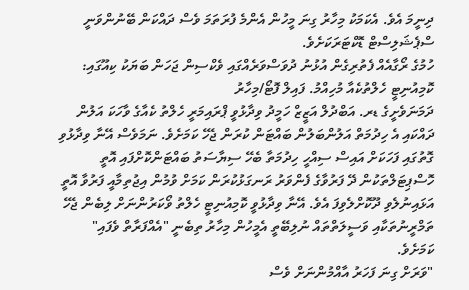ދިނީމަ އެވެ. އެކަމަކު މިހާރު ގިނަ މީހުން އެންމެ ފުރަތަމަ ވެސް ދައްކަން ބޭނުންވަނީ ސްޕެޝަލިސްޓް ޑޮކްޓަރަކަށެވެ.
ހުމުގެ ރޯގާއެއް ފެތުރިގެން އުޅުނު ދުވަސްވަރެއްގައި ވެކްސިން ޖަހަން ބަޔަކު ކިއޫގައި: ކޮމިއުނިޓީ ހެލްތުކެއާ މުހިއްމު. ފައިލް ފޮޓޯ/މިހާރު
ދަމަނަވެށީގެ ޑރ. އަބްދުލް އަޒީޒް ހަމީދު ވިދާޅުވީ ޕްރައިމަރީ ހެލްތު ކެއާގެ ވާހަކަ އަލުން ދައްކައި އެ ހިދުމަތް އަލުންބަލުން ބައްޓަން ކުރަން ޖެހޭ ކަމަށެވެ. ނަމަވެސް އޭނާ ވިދާޅުވި ގޮތުގައި ފަހަކަށް އައިސް ސިއްހީ ހިދުމަތާ ބެހޭ ސިޔާސަތު ބައްޓަންކޮށްފައި އޮތީ ހޮސްޕިޓަލްތަކުން ދޭ ފަރުވާގެ ފެންވަރު ރަނގަޅުކުރަން ކަމަށް ވުމުން އިޖުތިމާއީ ފަރުވާ އޮތީ އަޅައިނުލެވި ދޫކޮށްލެވިފަ އެވެ. އޭނާ ވިދާޅުވީ ކޮމިއުނިޓީ ހެލްތު ވޯކަރުންނަށް ލިބެން ޖެހޭ ތަމްރީނުތަކާއި ވަސީލަތްތައް ނުލިބޭތީ އެމީހުން މިހާރު ތިބެނީ "އެއްފަރާތް ވެފައި" ކަމަށެވެ.
"ވަރަށް ގިނަ ފަހަރު އާއްމުންނަށް ވެސް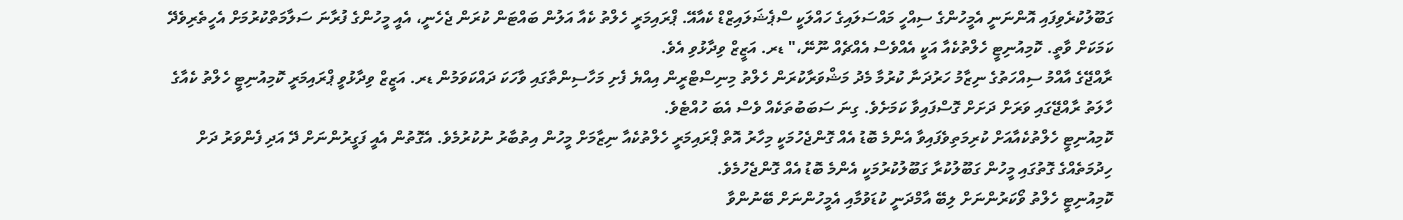ގަބޫލުކުރެވިފައި އޮންނަނީ އެމީހުންގެ ސިއްހީ މައްސަލައިގެ ހައްލަކީ ސްޕެޝަލައިޒްޑް ކެއާއޭ. ޕްރައިމަރީ ހެލްތު ކެއާ އަލުން ބައްޓަން ކުރަން ޖެހެނީ، އެއީ މީހުންގެ ފުރާނަ ސަލާމަތްކުރުމަށް އެހީތެރިވެދޭ ކަމަކަށް ވާތީ. ކޮމިއުނިޓީ ހެލްތުކެއާ އަކީ އެއްވެސް އެއްޗެއް ނޫނޭ،" ޑރ. އަޒީޒް ވިދާޅުވި އެވެ.
ރާއްޖޭގެ އާއްމު ސިއްހަތުގެ ނިޒާމު ހަރުދަނާ ކުރުމާ މެދު މަޝްވަރާކުރަން ހެލްތު މިނިސްޓްރީން އިއްޔެ ފެށި މަހާސިންތާގައި ވާހަކަ ދައްކަވަމުން ޑރ. އަޒީޒް ވިދާޅުވީ ޕްރައިމަރީ ކޮމިއުނިޓީ ހެލްތު ކެއާގެ ހާލަތު ރާއްޖޭގައި ވަރަށް ދަށަށް ގޮސްފައިވާ ކަމަށެވެ. ގިނަ ސަބަބުތަކެއް ވެސް އެބަ ހުއްޓެވެ.
ކޮމިއުނިޓީ ހެލްތުކެއާއަށް ކުރިމަތިވެފައިވާ އެންމެ ބޮޑު އެއް ގޮންޖެހުމަކީ މިހާރު އޮތް ޕްރައިމަރީ ހެލްތުކެއާ ނިޒާމަށް މީހުން އިތުބާރު ނުކުރުމެވެ. އެގޮތުން އެއީ ފަގީރުންނަށް ދޭ އަދި ފެންވަރު ދަށް ހިދުމަތެއްގެ ގޮތުގައި މީހުން ގަބޫލުކުރާ ގަބޫލުކުރުމަކީ އެންމެ ބޮޑު އެއް ގޮންޖެހުމެވެ.
ކޮމިއުނިޓީ ހެލްތު ވޯކަރުންނަށް ލިބޭ އާމްދަނީ ކުޑަވުމާއި އެމީހުންނަށް ބޭނުންވާ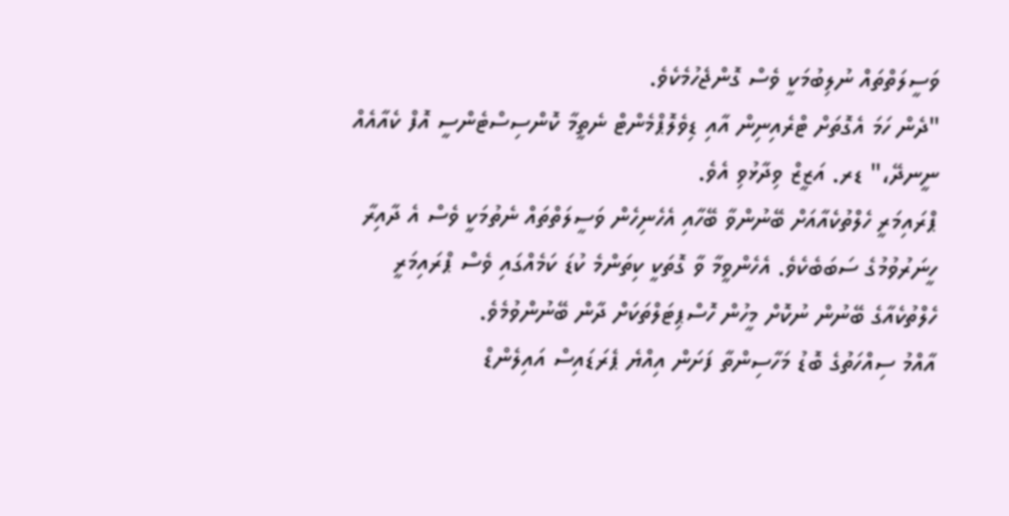ވަސީލަތްތައް ނުލިބުމަކީ ވެސް ގޮންޖެހުމެކެވެ.
"ދެން ހަމަ އެގޮތަށް ޓްރެއިނިން އާއި ޑިވެލޮޕްމެންޓް ނެތީމާ ކޮންސިސްޓެންސީ އޮފް ކެއާއެއް ނީނދޭ،" ޑރ. އަޒީޒް ވިދާޅުވި އެވެ.
ޕްރައިމަރީ ހެލްތުކެއާއަށް ބޭނުންވާ ބޭހާއި އެހެނިހެން ވަސީލަތްތައް ނެތުމަކީ ވެސް އެ ދާއިރާ ހީނަރުވުމުގެ ސަބަބެކެވެ. އެހެންވީމާ ވާ ގޮތަކީ ކިތަންމެ ކުޑަ ކަމެއްގައި ވެސް ޕްރައިމަރީ ހެލްތުކެއާގެ ބޭނުން ނުކޮށް މީހުން ހޮސްޕިޓަލްތަކަށް ދާން ބޭނުންވުމެވެ.
އާއްމު ސިއްހަތުގެ ބޮޑު މަހާސިންތާ ފަށަން އިއްޔެ ޕެރަޑައިސް އައިލެންޑް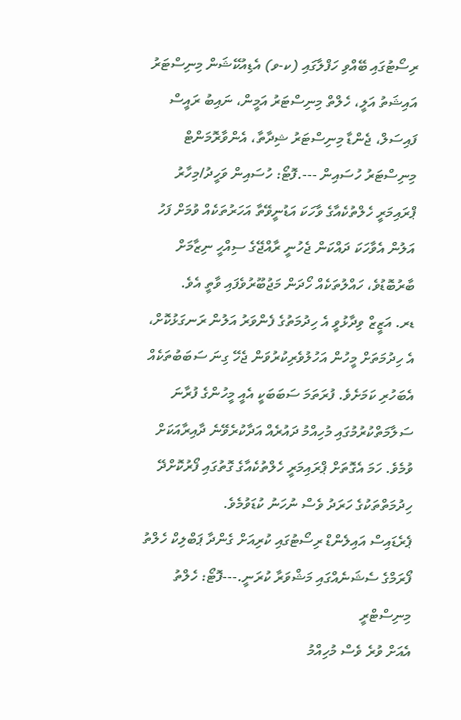ރިސޯޓުގައި ބޭއްވި ހަފްލާގައި (ކ-ވ) އެޑިއުކޭޝަން މިނިސްޓަރު އައިޝަތު އަލީ، ހެލްތް މިނިސްޓަރު އަމީން، ނައިބު ރައީސް ފައިސަލް، ޖެންޑާ މިނިސްޓަރު ޝިދާތާ، އެންވާރޮމަންޓް މިނިސްޓަރު ހުސައިން ---.ފޮޓޯ: ހުސައިން ވަހީދު/މިހާރު
ޕްރައިމަރީ ހެލްތުކެއާގެ ވާހަކަ އަޑުނީވޭތާ އަހަރުތަކެއް ވުމަށް ފަހު އަލުން އެވާހަކަ ދައްކަން ޖެހުނީ ރާއްޖޭގެ ސިއްހީ ނިޒާމަށް ބާރުބޮޑުވެ، ހައްލުތަކެއް ހޯދަން މަޖުބޫރުވެފައި ވާތީ އެވެ.
ޑރ. އަޒީޒް ވިދާޅުވީ އެ ހިދުމަތުގެ ފެންވަރު އަލުން ރަނގަޅުކޮށް، އެ ހިދުމަތަށް މީހުން އަހުލުވެރިކުރުވަން ޖެހޭ ގިނަ ސަބަބުތަކެއް އެބަހުރި ކަމަށެވެ. ފުރަތަމަ ސަބަބަކީ އެއީ މީހުންގެ ފުރާނަ ސަލާމަތްކުރުމުގައި މުހިއްމު ދައުރެއް އަދާކުރެވޭނެ ދާއިރާއަކަށް ވުމެވެ. ހަމަ އެގޮތަށް ޕްރައިމަރީ ހެލްތުކެއާގެ ގޮތުގައި ފޯރުކޮށްދޭ ހިދުމަތްތަކުގެ ހަރަދު ވެސް ނުހަނު ކުޑަވުމެވެ.
ޕެރެޑައިސް އައިލެންޑް ރިސޯޓުގައި ކުރިއަށް ގެންދާ ޕަބްލިކް ހެލްތު ފޯރަމްގެ ސެޝަނެއްގައި މަޝްވަރާ ކުރަނީ.---ފޮޓޯ: ހެލްތު މިނިސްޓްރީ
އެއަށް ވުރެ ވެސް މުހިއްމު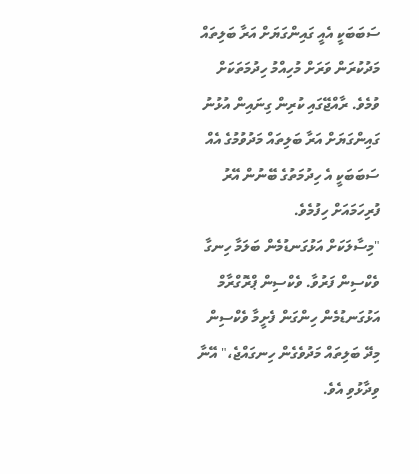ސަބަބަކީ އެއީ ގައިންގަޔަށް އަރާ ބަލިތައް މަދުކުރަން ވަރަށް މުހިއްމު ހިދުމަތަކަށް ވުމެވެ. ރާއްޖޭގައި ކުރިން ގިނައިން އުޅުނު ގައިންގަޔަށް އަރާ ބަލިތައް މަދުވުމުގެ އެއް ސަބަބަކީ އެ ހިދުމަތުގެ ބޭނުން އޭރު ފުރިހަމައަށް ހިފުމެވެ.
"މިސާލަކަށް އަޅުގަނޑުމެން ބަލަމާ ހިނގާ ވެކްސިން ފަރުވާ. ވެކްސިން ޕްރޮގްރާމް އަޅުގަނޑުމެން ހިންގަން ފެށީމާ ވެކްސިން މިދޭ ބަލިތައް މަދުވެގެން ހިނގައްޖެ،" އޭނާ ވިދާޅުވި އެވެ.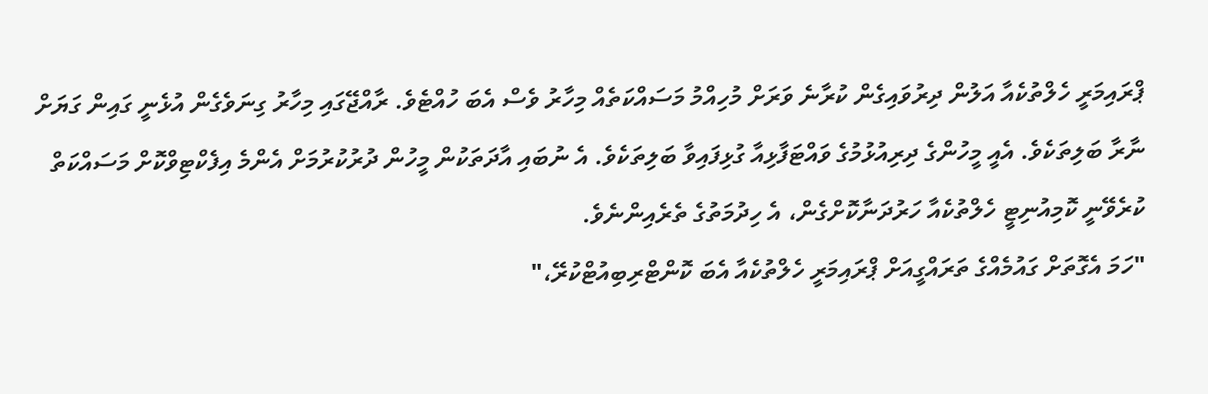ޕްރައިމަރީ ހެލްތުކެއާ އަލުން ދިރުވައިގެން ކުރާނެ ވަރަށް މުހިއްމު މަސައްކަތެއް މިހާރު ވެސް އެބަ ހުއްޓެވެ. ރާއްޖޭގައި މިހާރު ގިނަވެގެން އުޅެނީ ގައިން ގަޔަށް ނާރާ ބަލިތަކެވެ. އެއީ މީހުންގެ ދިރިއުޅުމުގެ ވައްޓަފާޅިއާ ގުޅިފައިވާ ބަލިތަކެވެ. އެ ނުބައި އާދަތަކުން މީހުން ދުރުކުރުމަށް އެންމެ އިފެކްޓިވްކޮށް މަސައްކަތް ކުރެވޭނީ ކޮމިއުނިޓީ ހެލްތުކެއާ ހަރުދަނާކޮށްގެން، އެ ހިދުމަތުގެ ތެރެއިންނެވެ.
"ހަމަ އެގޮތަށް ގައުމެއްގެ ތަރައްގީއަށް ޕްރައިމަރީ ހެލްތުކެއާ އެބަ ކޮންޓްރިބިއުޓްކުރޭ،"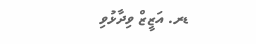ޑރ. އަޒީޒް ވިދާޅުވި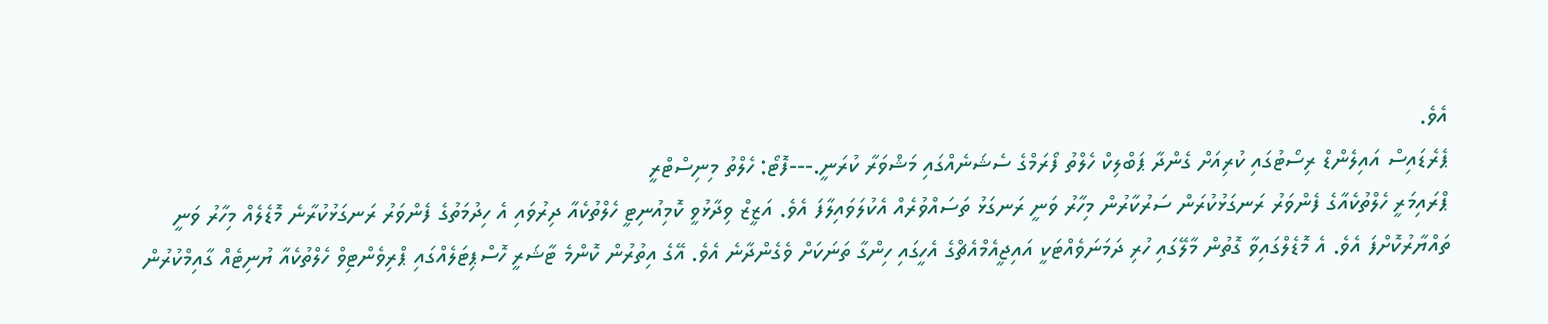އެވެ.
ޕެރެޑައިސް އައިލެންޑް ރިސޯޓުގައި ކުރިއަށް ގެންދާ ޕަބްލިކް ހެލްތު ފޯރަމްގެ ސެޝަނެއްގައި މަޝްވަރާ ކުރަނީ.---ފޮޓޯ: ހެލްތު މިނިސްޓްރީ
ޕްރައިމަރީ ހެލްތުކެއާގެ ފެންވަރު ރަނގަޅުކުރަން ސަރުކާރުން މިހާރު ވަނީ ރަނގަޅު ތަސައްވުރެއް އެކުލަވައިލާފަ އެވެ. އަޒީޒް ވިދާޅުވީ ކޮމިއުނިޓީ ހެލްތުކެއާ ދިރުވައި އެ ހިދުމަތުގެ ފެންވަރު ރަނގަޅުކުރާނެ މޮޑެލެއް މިހާރު ވަނީ ތައްޔާރުކޮށްފަ އެވެ. އެ މޮޑެލްގައިވާ ގޮތުން މާލޭގައި ހުރި ދަމަނަވެއްޓަކީ އައިޖީއެމްއެޗްގެ އެހީގައި ހިންގާ ތަނަކަށް ވެގެންދާނެ އެވެ. އޭގެ އިތުރުން ކޮންމެ ޓާޝަރީ ހޮސްޕިޓަލެއްގައި ޕްރިވެންޓިވް ހެލްތުކެއާ ޔުނިޓެއް ގާއިމްކުރުން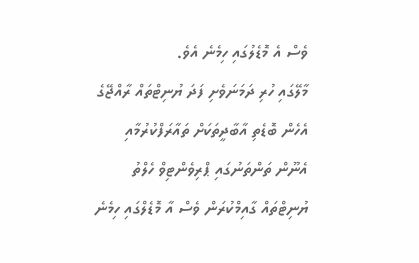ވެސް އެ މޮޑެލުގައި ހިމެނެ އެވެ.
މާލޭގައި ހުރި ދަމަނަވެށި ފަދަ ޔުނިޓްތައް ރާއްޖޭގެ އެހެން ބޮޑެތި އާބާދީތަކަށް ތައާރަފްކުރުމާއި އެނޫން ތަންތަނުގައި ޕްރިވެންޓިވް ހެލްތު ޔުނިޓްތައް ގާއިމްކުރަން ވެސް އާ މޮޑެލްގައި ހިމެނެ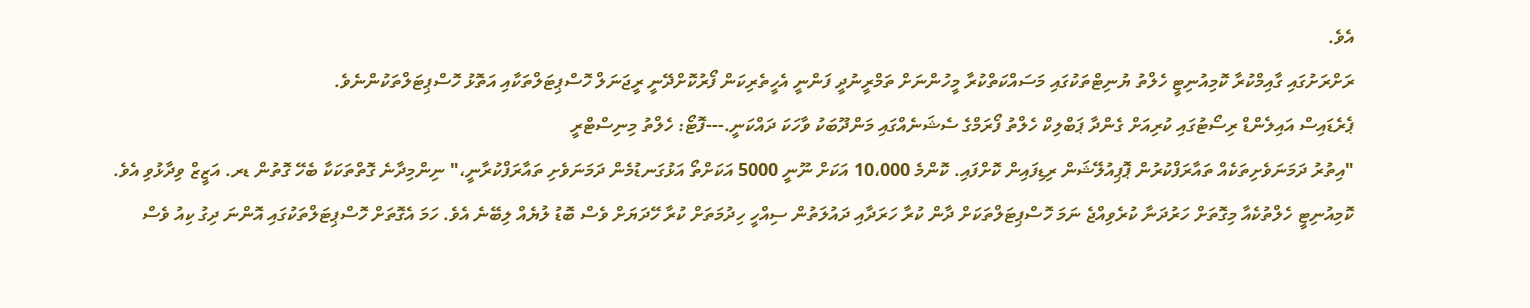އެވެ.
ރަށްރަށުގައި ގާއިމްކުރާ ކޮމިއުނިޓީ ހެލްތު ޔުނިޓްތަކުގައި މަސައްކަތްކުރާ މީހުންނަށް ތަމްރީނުދީ ފަންނީ އެހީތެރިކަން ފޯރުކޮށްދޭނީ ރީޖަނަލް ހޮސްޕިޓަލްތަކާއި އަތޮޅު ހޮސްޕިޓަލްތަކުންނެވެ.
ޕެރެޑައިސް އައިލެންޑް ރިސޯޓުގައި ކުރިއަށް ގެންދާ ޕަބްލިކް ހެލްތު ފޯރަމްގެ ސެޝަނެއްގައި މަންދޫބަކު ވާހަކަ ދައްކަނީ.---ފޮޓޯ: ހެލްތު މިނިސްޓްރީ
"އިތުރު ދަމަނަވެށިތަކެއް ތައާރަފްކުރުން ޕޮޕިއުލޭޝަން ރިޑިފައިން ކޮށްފައި. ކޮންމެ 10،000 އަކަށް ނޫނީ 5000 އަކަށްތޯ އަޅުގަނޑުމެން ދަމަނަވެށި ތައާރަފްކުރާނީ،" ނިންމިދާނެ ގޮތްތަކަކާ ބެހޭ ގޮތުން ޑރ. އަޒީޒް ވިދާޅުވި އެވެ.
ކޮމިއުނިޓީ ހެލްތުކެއާ މިގޮތަށް ހަރުދަނާ ކުރެވިއްޖެ ނަމަ ހޮސްޕިޓަލްތަކަށް ދާން ކުރާ ހަރަދާއި ދައުލަތުން ސިއްހީ ހިދުމަތަށް ކުރާ ހޭދަޔަށް ވެސް ބޮޑު ލުޔެއް ލިބޭނެ އެވެ. ހަމަ އެގޮތަށް ހޮސްޕިޓަލްތަކުގައި އޮންނަ ދިގު ކިއު ވެސް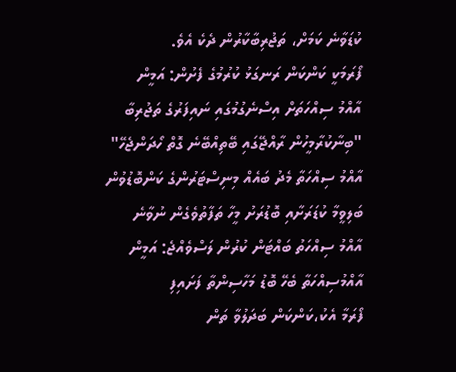ކުޑަވާނެ ކަމަށް، ތަޖުރިބާކާރުން ދެކެ އެވެ.
ފޯރަމަކީ ކަންކަން ރަނގަޅު ކުރުމުގެ ފެށުން: އަމީން
އާއްމު ސިއްހަތަށް އިސްނެގުމުގައި ނައިފަރުގެ ތަޖުރިބާ
"ބިނާކުރާމީހުން ރާއްޖޭގައި ބޭތިއްބޭނެ ގޮތް ހޯދަންޖެހޭ"
އާއްމު ސިއްހަތާ މެދު ބައެއް މިނިސްޓަރުންގެ ކަންބޮޑުވުން
ބަލިވީމާ ކުޑަރަށާއި ބޮޑުރަށު މީހާ ތަފާތުވެގެން ނުވާނެ
އާއްމު ސިއްހަތު ބައްޓަން ކުރުން ލަސްވެއްޖެ: އަމީން
އާއްމުސިއްހަތާ ބެހޭ ބޮޑު މަހާސިންތާ ފަށައިފި
ފޯރަމާ އެކު،ކަންކަން ބަދަލުވާ ތަން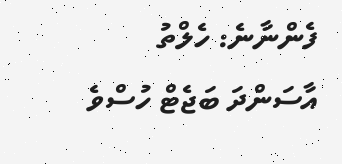ފެންނާނެ: ހެލްތު
އާސަންދަ ބަޖެޓް ހުސްވެ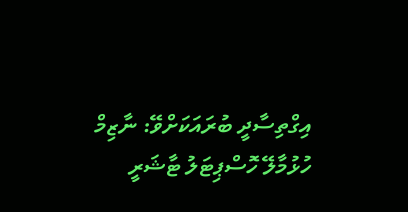އިގްތިސާދީ ބުރައަކަށްވޭ: ނާޒިމް
ހުޅުމާލޭ ހޮސްޕިޓަލު ޓާޝަރީ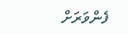ފެންވަރަށް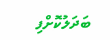ބަދަލުކޮށްފި